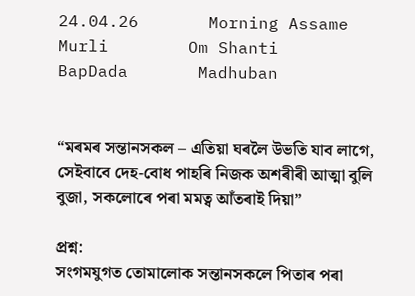24.04.26       Morning Assame Murli        Om Shanti      BapDada       Madhuban


“মৰমৰ সন্তানসকল – এতিয়া ঘৰলৈ উভতি যাব লাগে, সেইবাবে দেহ-বোধ পাহৰি নিজক অশৰীৰী আত্মা বুলি বুজা, সকলোৰে পৰা মমত্ব আঁতৰাই দিয়া”

প্ৰশ্ন:
সংগমযুগত তোমালোক সন্তানসকলে পিতাৰ পৰা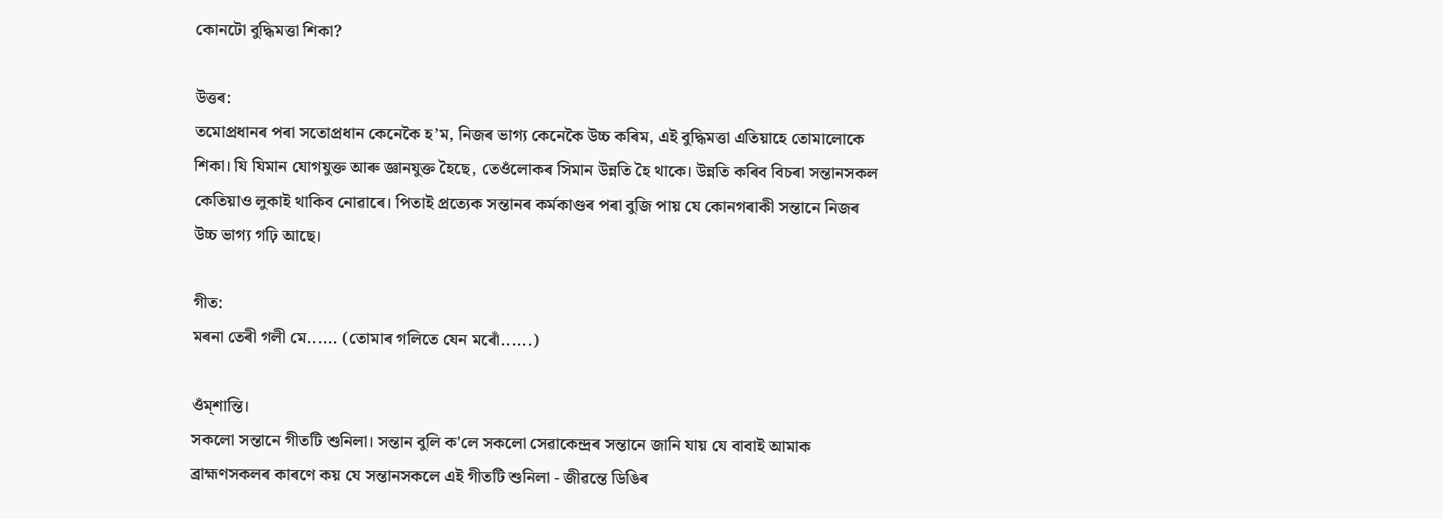কোনটো বুদ্ধিমত্তা শিকা?

উত্তৰ:
তমোপ্ৰধানৰ পৰা সতোপ্ৰধান কেনেকৈ হ’ম, নিজৰ ভাগ্য কেনেকৈ উচ্চ কৰিম, এই বুদ্ধিমত্তা এতিয়াহে তোমালোকে শিকা। যি যিমান যোগযুক্ত আৰু জ্ঞানযুক্ত হৈছে, তেওঁলোকৰ সিমান উন্নতি হৈ থাকে। উন্নতি কৰিব বিচৰা সন্তানসকল কেতিয়াও লুকাই থাকিব নোৱাৰে। পিতাই প্ৰত্যেক সন্তানৰ কৰ্মকাণ্ডৰ পৰা বুজি পায় যে কোনগৰাকী সন্তানে নিজৰ উচ্চ ভাগ্য গঢ়ি আছে।

গীত:
মৰনা তেৰী গলী মে...... (তোমাৰ গলিতে যেন মৰোঁ......)

ওঁম্শান্তি।
সকলো সন্তানে গীতটি শুনিলা। সন্তান বুলি ক'লে সকলো সেৱাকেন্দ্ৰৰ সন্তানে জানি যায় যে বাবাই আমাক ব্ৰাহ্মণসকলৰ কাৰণে কয় যে সন্তানসকলে এই গীতটি শুনিলা - জীৱন্তে ডিঙিৰ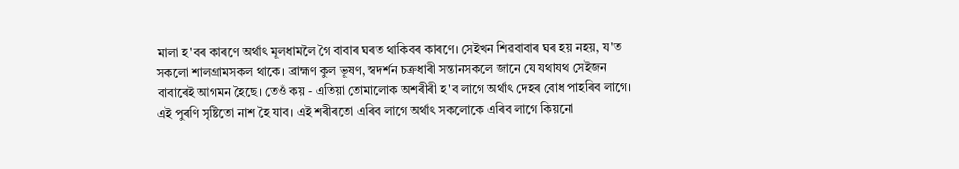মালা হ'বৰ কাৰণে অৰ্থাৎ মূলধামলৈ গৈ বাবাৰ ঘৰত থাকিবৰ কাৰণে। সেইখন শিৱবাবাৰ ঘৰ হয় নহয়, য'ত সকলো শালগ্ৰামসকল থাকে। ব্ৰাহ্মণ কুল ভূষণ, স্বদৰ্শন চক্ৰধাৰী সন্তানসকলে জানে যে যথাযথ সেইজন বাবাৰেই আগমন হৈছে। তেওঁ কয় - এতিয়া তোমালোক অশৰীৰী হ'ব লাগে অৰ্থাৎ দেহৰ বোধ পাহৰিব লাগে। এই পুৰণি সৃষ্টিতো নাশ হৈ যাব। এই শৰীৰতো এৰিব লাগে অৰ্থাৎ সকলোকে এৰিব লাগে কিয়নো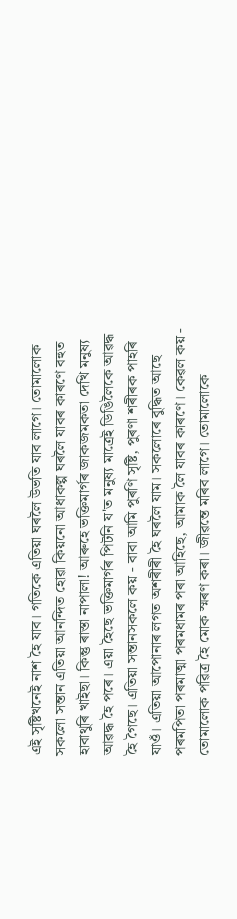এই সৃষ্টিখনেই নাশ হৈ যাব। গতিকে এতিয়া ঘৰলৈ উভতি যাব লাগে। তোমালোক সকলো সন্তান এতিয়া আনন্দিত হোৱা কিয়নো আধাকল্প ঘৰলৈ যাবৰ কাৰণে বহুত হাবাথুৰি খাইছা। কিন্তু ৰাস্তা নাপালা! আৰুহে ভক্তিমাৰ্গৰ জাকজমকতা দেখি মনুষ্য আৱদ্ধ হৈ পৰে। এয়া হৈছে ভক্তিমাৰ্গৰ পিটনি য'ত মনুষ্য মাত্ৰেই ডিঙিলৈকে আৱদ্ধ হৈ গৈছে। এতিয়া সন্তানসকলে কয় - বাবা আমি পুৰণি সৃষ্টি, পুৰণা শৰীৰক পাহৰি যাওঁ। এতিয়া আপোনাৰ লগত অশৰীৰী হৈ ঘৰলৈ যাম। সকলোৰে বুদ্ধিত আছে পৰমপিতা পৰমাত্মা পৰমধামৰ পৰা আহিছে, আমাক লৈ যাবৰ কাৰণে। কেৱল কয় - তোমালোক পৱিত্ৰ হৈ মোক স্মৰণ কৰা। জীৱন্তে মৰিব লাগে। তোমালোকে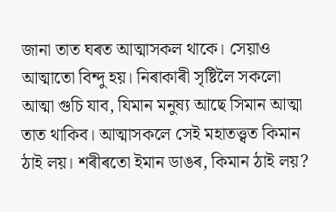জানা তাত ঘৰত আত্মাসকল থাকে। সেয়াও আত্মাতো বিন্দু হয়। নিৰাকাৰী সৃষ্টিলৈ সকলো আত্মা গুচি যাব, যিমান মনুষ্য আছে সিমান আত্মা তাত থাকিব। আত্মাসকলে সেই মহাতত্ত্বত কিমান ঠাই লয়। শৰীৰতো ইমান ডাঙৰ, কিমান ঠাই লয়?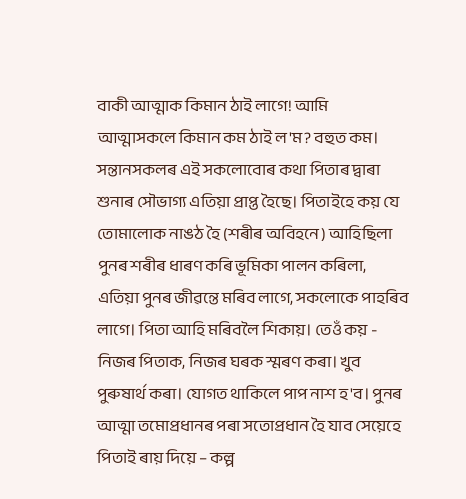বাকী আত্মাক কিমান ঠাই লাগে! আমি আত্মাসকলে কিমান কম ঠাই ল'ম? বহুত কম। সন্তানসকলৰ এই সকলোবোৰ কথা পিতাৰ দ্বাৰা শুনাৰ সৌভাগ্য এতিয়া প্ৰাপ্ত হৈছে। পিতাইহে কয় যে তোমালোক নাঙঠ হৈ (শৰীৰ অবিহনে) আহিছিলা পুনৰ শৰীৰ ধাৰণ কৰি ভূমিকা পালন কৰিলা, এতিয়া পুনৰ জীৱন্তে মৰিব লাগে, সকলোকে পাহৰিব লাগে। পিতা আহি মৰিবলৈ শিকায়। তেওঁ কয় - নিজৰ পিতাক, নিজৰ ঘৰক স্মৰণ কৰা। খুব পুৰুষাৰ্থ কৰা। যোগত থাকিলে পাপ নাশ হ'ব। পুনৰ আত্মা তমোপ্ৰধানৰ পৰা সতোপ্ৰধান হৈ যাব সেয়েহে পিতাই ৰায় দিয়ে – কল্প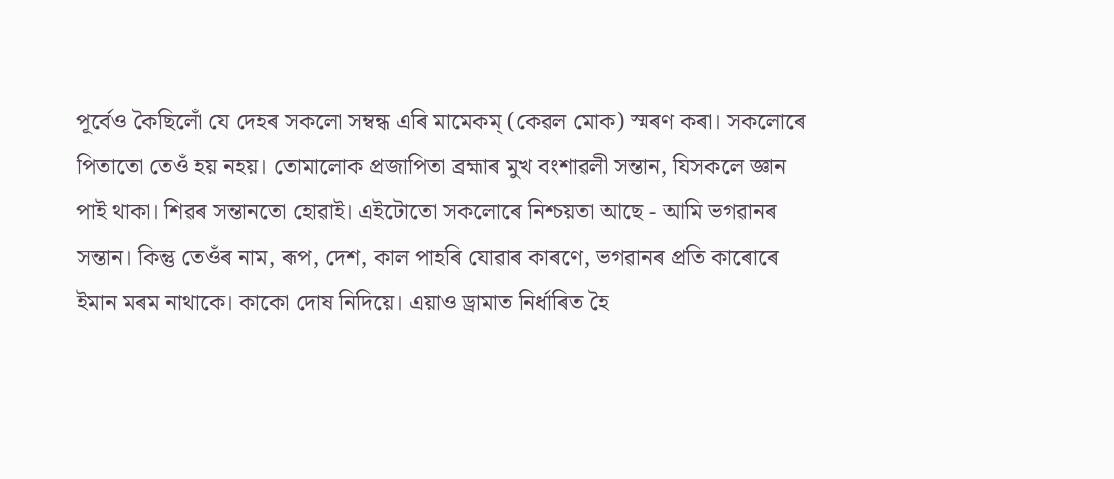পূৰ্বেও কৈছিলোঁ যে দেহৰ সকলো সম্বন্ধ এৰি মামেকম্ (কেৱল মোক) স্মৰণ কৰা। সকলোৰে পিতাতো তেওঁ হয় নহয়। তোমালোক প্ৰজাপিতা ব্ৰহ্মাৰ মুখ বংশাৱলী সন্তান, যিসকলে জ্ঞান পাই থাকা। শিৱৰ সন্তানতো হোৱাই। এইটোতো সকলোৰে নিশ্চয়তা আছে - আমি ভগৱানৰ সন্তান। কিন্তু তেওঁৰ নাম, ৰূপ, দেশ, কাল পাহৰি যোৱাৰ কাৰণে, ভগৱানৰ প্ৰতি কাৰোৰে ইমান মৰম নাথাকে। কাকো দোষ নিদিয়ে। এয়াও ড্ৰামাত নিৰ্ধাৰিত হৈ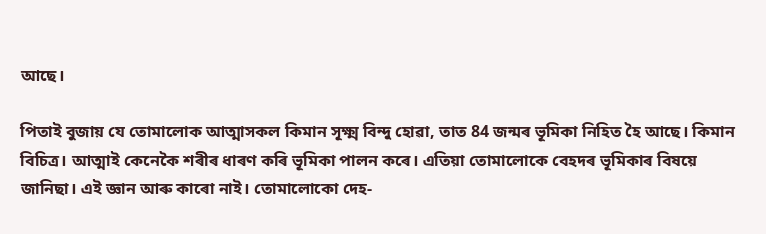আছে।

পিতাই বুজায় যে তোমালোক আত্মাসকল কিমান সূক্ষ্ম বিন্দু হোৱা, তাত 84 জন্মৰ ভূমিকা নিহিত হৈ আছে। কিমান বিচিত্ৰ। আত্মাই কেনেকৈ শৰীৰ ধাৰণ কৰি ভূমিকা পালন কৰে। এতিয়া তোমালোকে বেহদৰ ভূমিকাৰ বিষয়ে জানিছা। এই জ্ঞান আৰু কাৰো নাই। তোমালোকো দেহ-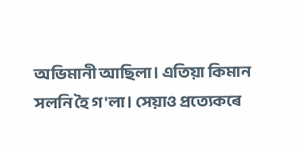অভিমানী আছিলা। এতিয়া কিমান সলনি হৈ গ'লা। সেয়াও প্ৰত্যেকৰে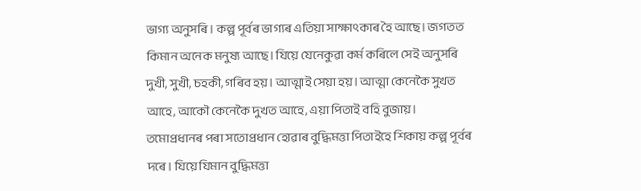ভাগ্য অনুসৰি। কল্প পূৰ্বৰ ভাগ্যৰ এতিয়া সাক্ষাৎকাৰ হৈ আছে। জগতত কিমান অনেক মনুষ্য আছে। যিয়ে যেনেকুৱা কৰ্ম কৰিলে সেই অনুসৰি দুখী, সুখী, চহকী, গৰিব হয়। আত্মাই সেয়া হয়। আত্মা কেনেকৈ সুখত আহে, আকৌ কেনেকৈ দুখত আহে, এয়া পিতাই বহি বুজায়। তমোপ্ৰধানৰ পৰা সতোপ্ৰধান হোৱাৰ বুদ্ধিমত্তা পিতাইহে শিকায় কল্প পূৰ্বৰ দৰে। যিয়ে যিমান বুদ্ধিমত্তা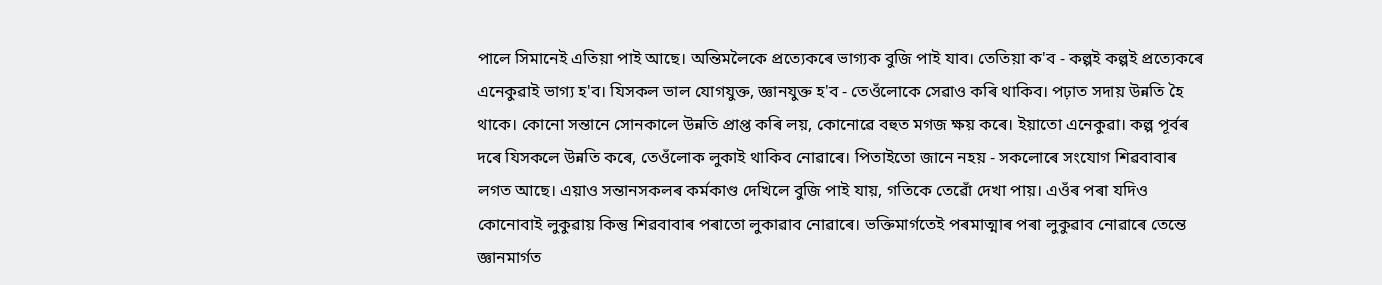পালে সিমানেই এতিয়া পাই আছে। অন্তিমলৈকে প্ৰত্যেকৰে ভাগ্যক বুজি পাই যাব। তেতিয়া ক'ব - কল্পই কল্পই প্ৰত্যেকৰে এনেকুৱাই ভাগ্য হ'ব। যিসকল ভাল যোগযুক্ত, জ্ঞানযুক্ত হ'ব - তেওঁলোকে সেৱাও কৰি থাকিব। পঢ়াত সদায় উন্নতি হৈ থাকে। কোনো সন্তানে সোনকালে উন্নতি প্ৰাপ্ত কৰি লয়, কোনোৱে বহুত মগজ ক্ষয় কৰে। ইয়াতো এনেকুৱা। কল্প পূৰ্বৰ দৰে যিসকলে উন্নতি কৰে, তেওঁলোক লুকাই থাকিব নোৱাৰে। পিতাইতো জানে নহয় - সকলোৰে সংযোগ শিৱবাবাৰ লগত আছে। এয়াও সন্তানসকলৰ কৰ্মকাণ্ড দেখিলে বুজি পাই যায়, গতিকে তেৱোঁ দেখা পায়। এওঁৰ পৰা যদিও কোনোবাই লুকুৱায় কিন্তু শিৱবাবাৰ পৰাতো লুকাৱাব নোৱাৰে। ভক্তিমাৰ্গতেই পৰমাত্মাৰ পৰা লুকুৱাব নোৱাৰে তেন্তে জ্ঞানমাৰ্গত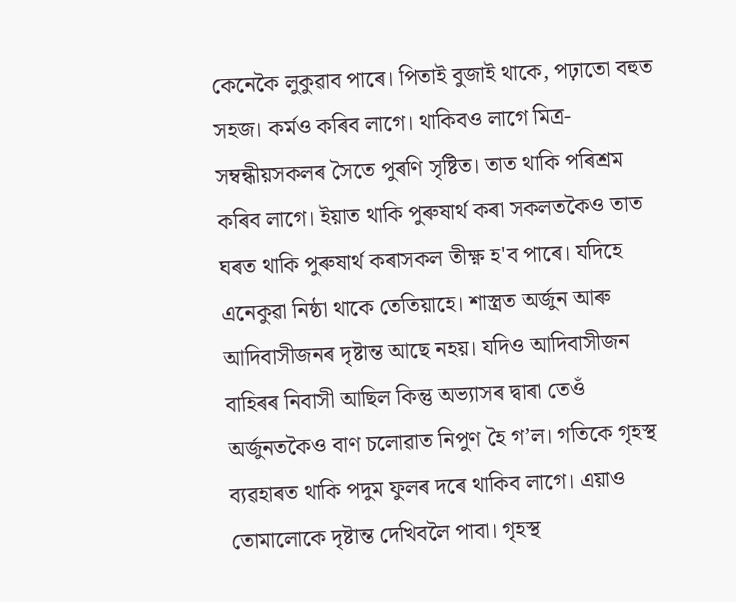কেনেকৈ লুকুৱাব পাৰে। পিতাই বুজাই থাকে, পঢ়াতো বহুত সহজ। কৰ্মও কৰিব লাগে। থাকিবও লাগে মিত্ৰ-সম্বন্ধীয়সকলৰ সৈতে পুৰণি সৃষ্টিত। তাত থাকি পৰিশ্ৰম কৰিব লাগে। ইয়াত থাকি পুৰুষাৰ্থ কৰা সকলতকৈও তাত ঘৰত থাকি পুৰুষাৰ্থ কৰাসকল তীক্ষ্ণ হ'ব পাৰে। যদিহে এনেকুৱা নিষ্ঠা থাকে তেতিয়াহে। শাস্ত্ৰত অৰ্জুন আৰু আদিবাসীজনৰ দৃষ্টান্ত আছে নহয়। যদিও আদিবাসীজন বাহিৰৰ নিবাসী আছিল কিন্তু অভ্যাসৰ দ্বাৰা তেওঁ অৰ্জুনতকৈও বাণ চলোৱাত নিপুণ হৈ গ’ল। গতিকে গৃহস্থ ব্যৱহাৰত থাকি পদুম ফুলৰ দৰে থাকিব লাগে। এয়াও তোমালোকে দৃষ্টান্ত দেখিবলৈ পাবা। গৃহস্থ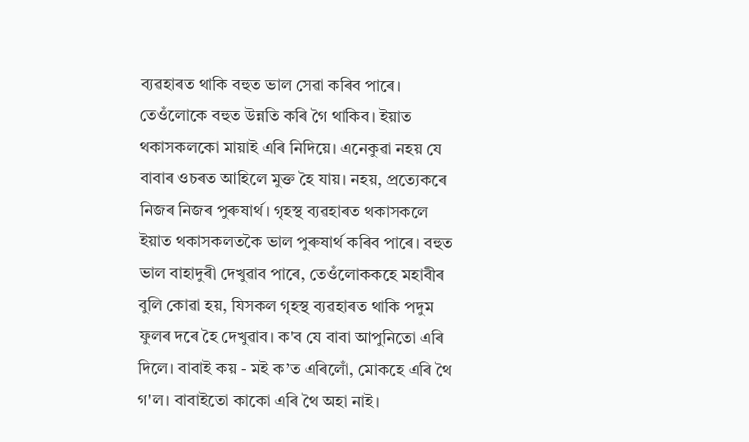ব্যৱহাৰত থাকি বহুত ভাল সেৱা কৰিব পাৰে। তেওঁলোকে বহুত উন্নতি কৰি গৈ থাকিব। ইয়াত থকাসকলকো মায়াই এৰি নিদিয়ে। এনেকুৱা নহয় যে বাবাৰ ওচৰত আহিলে মুক্ত হৈ যায়। নহয়, প্ৰত্যেকৰে নিজৰ নিজৰ পুৰুষাৰ্থ। গৃহস্থ ব্যৱহাৰত থকাসকলে ইয়াত থকাসকলতকৈ ভাল পুৰুষাৰ্থ কৰিব পাৰে। বহুত ভাল বাহাদুৰী দেখুৱাব পাৰে, তেওঁলোককহে মহাবীৰ বুলি কোৱা হয়, যিসকল গৃহস্থ ব্যৱহাৰত থাকি পদুম ফুলৰ দৰে হৈ দেখুৱাব। ক'ব যে বাবা আপুনিতো এৰি দিলে। বাবাই কয় - মই ক’ত এৰিলোঁ, মোকহে এৰি থৈ গ'ল। বাবাইতো কাকো এৰি থৈ অহা নাই।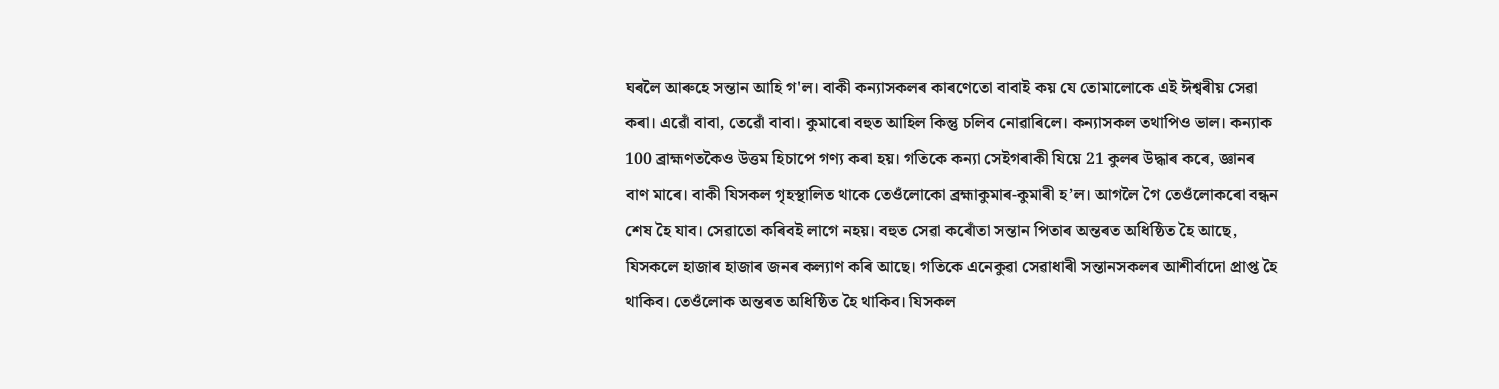ঘৰলৈ আৰুহে সন্তান আহি গ'ল। বাকী কন্যাসকলৰ কাৰণেতো বাবাই কয় যে তোমালোকে এই ঈশ্বৰীয় সেৱা কৰা। এৱোঁ বাবা, তেৱোঁ বাবা। কুমাৰো বহুত আহিল কিন্তু চলিব নোৱাৰিলে। কন্যাসকল তথাপিও ভাল। কন্যাক 100 ব্ৰাহ্মণতকৈও উত্তম হিচাপে গণ্য কৰা হয়। গতিকে কন্যা সেইগৰাকী যিয়ে 21 কুলৰ উদ্ধাৰ কৰে, জ্ঞানৰ বাণ মাৰে। বাকী যিসকল গৃহস্থালিত থাকে তেওঁলোকো ব্ৰহ্মাকুমাৰ-কুমাৰী হ’ল। আগলৈ গৈ তেওঁলোকৰো বন্ধন শেষ হৈ যাব। সেৱাতো কৰিবই লাগে নহয়। বহুত সেৱা কৰোঁতা সন্তান পিতাৰ অন্তৰত অধিষ্ঠিত হৈ আছে, যিসকলে হাজাৰ হাজাৰ জনৰ কল্যাণ কৰি আছে। গতিকে এনেকুৱা সেৱাধাৰী সন্তানসকলৰ আশীৰ্বাদো প্ৰাপ্ত হৈ থাকিব। তেওঁলোক অন্তৰত অধিষ্ঠিত হৈ থাকিব। যিসকল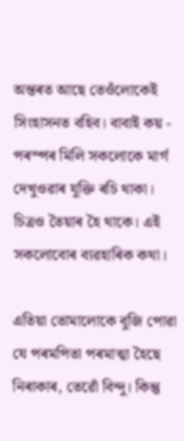অন্তৰত আছে তেওঁলোকেই সিংহাসনত বহিব। বাবাই কয় - পৰস্পৰ মিলি সকলোকে মাৰ্গ দেখুওৱাৰ যুক্তি ৰচি থাকা। চিত্ৰও তৈয়াৰ হৈ থাকে। এই সকলোবোৰ ব্যৱহাৰিক কথা।

এতিয়া তোমালোকে বুজি পোৱা যে পৰমপিতা পৰমাত্মা হৈছে নিৰাকাৰ, তেৱোঁ বিন্দু। কিন্তু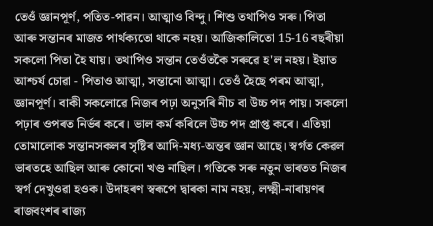তেওঁ জ্ঞানপূৰ্ণ, পতিত-পাৱন। আত্মাও বিন্দু। শিশু তথাপিও সৰু। পিতা আৰু সন্তানৰ মাজত পাৰ্থক্যতো থাকে নহয়। আজিকালিতো 15-16 বছৰীয়া সকলো পিতা হৈ যায়। তথাপিও সন্তান তেওঁতকৈ সৰুৱে হ'ল নহয়। ইয়াত আশ্চৰ্য চোৱা - পিতাও আত্মা, সন্তানো আত্মা। তেওঁ হৈছে পৰম আত্মা, জ্ঞানপূৰ্ণ। বাকী সকলোৱে নিজৰ পঢ়া অনুসৰি নীচ বা উচ্চ পদ পায়। সকলো পঢ়াৰ ওপৰত নিৰ্ভৰ কৰে। ভাল কৰ্ম কৰিলে উচ্চ পদ প্ৰাপ্ত কৰে। এতিয়া তোমালোক সন্তানসকলৰ সৃষ্টিৰ আদি-মধ্য-অন্তৰ জ্ঞান আছে। স্বৰ্গত কেৱল ভাৰতহে আছিল আৰু কোনো খণ্ড নাছিল। গতিকে সৰু নতুন ভাৰতত নিজৰ স্বৰ্গ দেখুওৱা হওক। উদাহৰণ স্বৰূপে দ্বাৰকা নাম নহয়, লক্ষ্মী-নাৰায়ণৰ ৰাজবংশৰ ৰাজ্য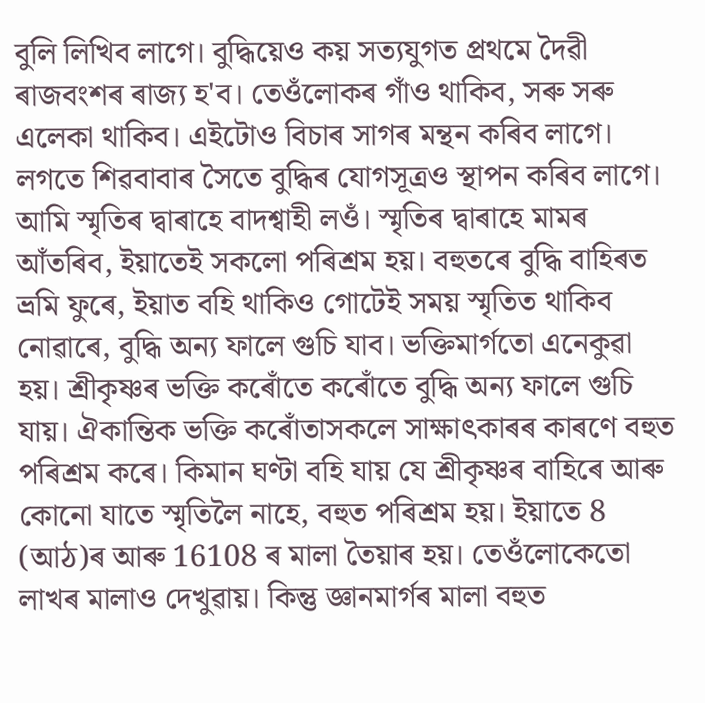বুলি লিখিব লাগে। বুদ্ধিয়েও কয় সত্যযুগত প্ৰথমে দৈৱী ৰাজবংশৰ ৰাজ্য হ'ব। তেওঁলোকৰ গাঁও থাকিব, সৰু সৰু এলেকা থাকিব। এইটোও বিচাৰ সাগৰ মন্থন কৰিব লাগে। লগতে শিৱবাবাৰ সৈতে বুদ্ধিৰ যোগসূত্ৰও স্থাপন কৰিব লাগে। আমি স্মৃতিৰ দ্বাৰাহে বাদশ্বাহী লওঁ। স্মৃতিৰ দ্বাৰাহে মামৰ আঁতৰিব, ইয়াতেই সকলো পৰিশ্ৰম হয়। বহুতৰে বুদ্ধি বাহিৰত ভ্ৰমি ফুৰে, ইয়াত বহি থাকিও গোটেই সময় স্মৃতিত থাকিব নোৱাৰে, বুদ্ধি অন্য ফালে গুচি যাব। ভক্তিমাৰ্গতো এনেকুৱা হয়। শ্ৰীকৃষ্ণৰ ভক্তি কৰোঁতে কৰোঁতে বুদ্ধি অন্য ফালে গুচি যায়। ঐকান্তিক ভক্তি কৰোঁতাসকলে সাক্ষাৎকাৰৰ কাৰণে বহুত পৰিশ্ৰম কৰে। কিমান ঘণ্টা বহি যায় যে শ্ৰীকৃষ্ণৰ বাহিৰে আৰু কোনো যাতে স্মৃতিলৈ নাহে, বহুত পৰিশ্ৰম হয়। ইয়াতে 8 (আঠ)ৰ আৰু 16108 ৰ মালা তৈয়াৰ হয়। তেওঁলোকেতো লাখৰ মালাও দেখুৱায়। কিন্তু জ্ঞানমাৰ্গৰ মালা বহুত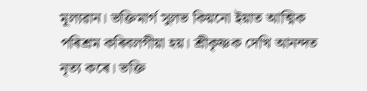মূল্যৱান। ভক্তিমাৰ্গ সুলভ কিয়নো ইয়াত আত্মিক পৰিশ্ৰম কৰিবলগীয়া হয়। শ্ৰীকৃষ্ণক দেখি আনন্দত নৃত্য কৰে। ভক্তি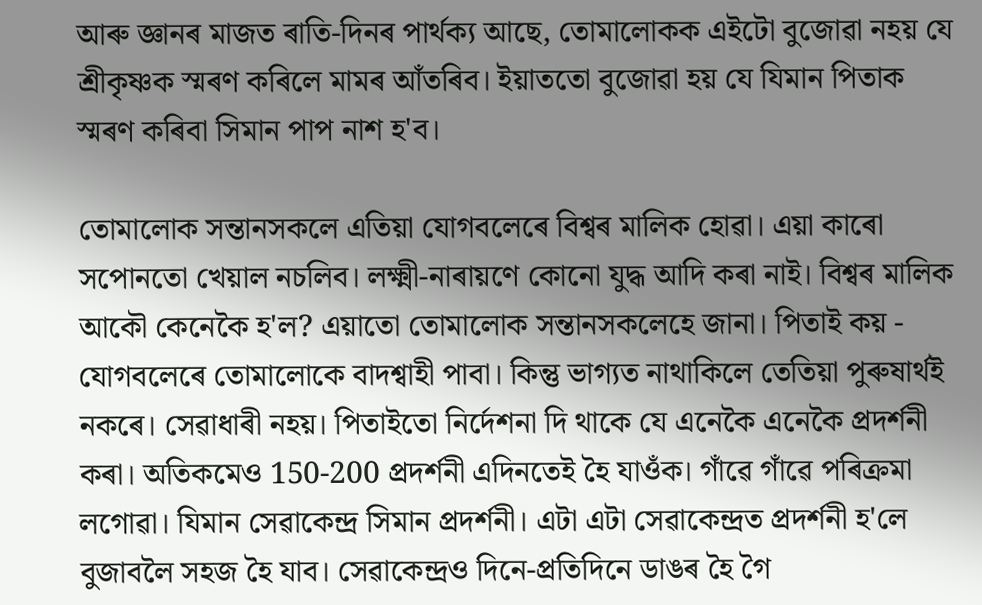আৰু জ্ঞানৰ মাজত ৰাতি-দিনৰ পাৰ্থক্য আছে, তোমালোকক এইটো বুজোৱা নহয় যে শ্ৰীকৃষ্ণক স্মৰণ কৰিলে মামৰ আঁতৰিব। ইয়াততো বুজোৱা হয় যে যিমান পিতাক স্মৰণ কৰিবা সিমান পাপ নাশ হ'ব।

তোমালোক সন্তানসকলে এতিয়া যোগবলেৰে বিশ্বৰ মালিক হোৱা। এয়া কাৰো সপোনতো খেয়াল নচলিব। লক্ষ্মী-নাৰায়ণে কোনো যুদ্ধ আদি কৰা নাই। বিশ্বৰ মালিক আকৌ কেনেকৈ হ'ল? এয়াতো তোমালোক সন্তানসকলেহে জানা। পিতাই কয় - যোগবলেৰে তোমালোকে বাদশ্বাহী পাবা। কিন্তু ভাগ্যত নাথাকিলে তেতিয়া পুৰুষাৰ্থই নকৰে। সেৱাধাৰী নহয়। পিতাইতো নিৰ্দেশনা দি থাকে যে এনেকৈ এনেকৈ প্ৰদৰ্শনী কৰা। অতিকমেও 150-200 প্ৰদৰ্শনী এদিনতেই হৈ যাওঁক। গাঁৱে গাঁৱে পৰিক্ৰমা লগোৱা। যিমান সেৱাকেন্দ্ৰ সিমান প্ৰদৰ্শনী। এটা এটা সেৱাকেন্দ্ৰত প্ৰদৰ্শনী হ'লে বুজাবলৈ সহজ হৈ যাব। সেৱাকেন্দ্ৰও দিনে-প্ৰতিদিনে ডাঙৰ হৈ গৈ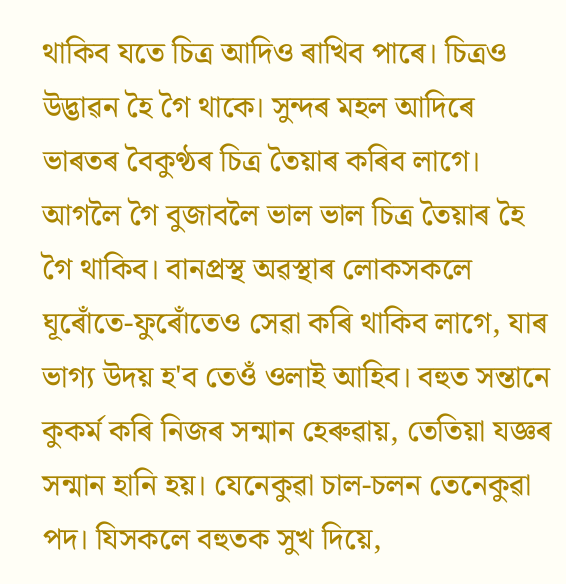থাকিব যতে চিত্ৰ আদিও ৰাখিব পাৰে। চিত্ৰও উদ্ভাৱন হৈ গৈ থাকে। সুন্দৰ মহল আদিৰে ভাৰতৰ বৈকুণ্ঠৰ চিত্ৰ তৈয়াৰ কৰিব লাগে। আগলৈ গৈ বুজাবলৈ ভাল ভাল চিত্ৰ তৈয়াৰ হৈ গৈ থাকিব। বানপ্ৰস্থ অৱস্থাৰ লোকসকলে ঘূৰোঁতে-ফুৰোঁতেও সেৱা কৰি থাকিব লাগে, যাৰ ভাগ্য উদয় হ'ব তেওঁ ওলাই আহিব। বহুত সন্তানে কুকৰ্ম কৰি নিজৰ সন্মান হেৰুৱায়, তেতিয়া যজ্ঞৰ সন্মান হানি হয়। যেনেকুৱা চাল-চলন তেনেকুৱা পদ। যিসকলে বহুতক সুখ দিয়ে,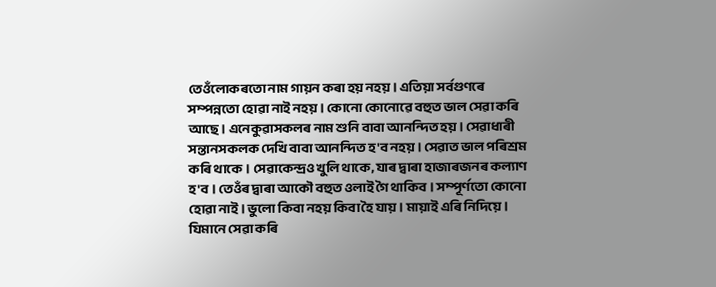তেওঁলোকৰতো নাম গায়ন কৰা হয় নহয়। এতিয়া সৰ্বগুণৰে সম্পন্নতো হোৱা নাই নহয়। কোনো কোনোৱে বহুত ভাল সেৱা কৰি আছে। এনেকুৱাসকলৰ নাম শুনি বাবা আনন্দিত হয়। সেৱাধাৰী সন্তানসকলক দেখি বাবা আনন্দিত হ'ব নহয়। সেৱাত ভাল পৰিশ্ৰম কৰি থাকে। সেৱাকেন্দ্ৰও খুলি থাকে, যাৰ দ্বাৰা হাজাৰজনৰ কল্যাণ হ'ব। তেওঁৰ দ্বাৰা আকৌ বহুত ওলাই গৈ থাকিব। সম্পূৰ্ণতো কোনো হোৱা নাই। ভুলো কিবা নহয় কিবা হৈ যায়। মায়াই এৰি নিদিয়ে। যিমানে সেৱা কৰি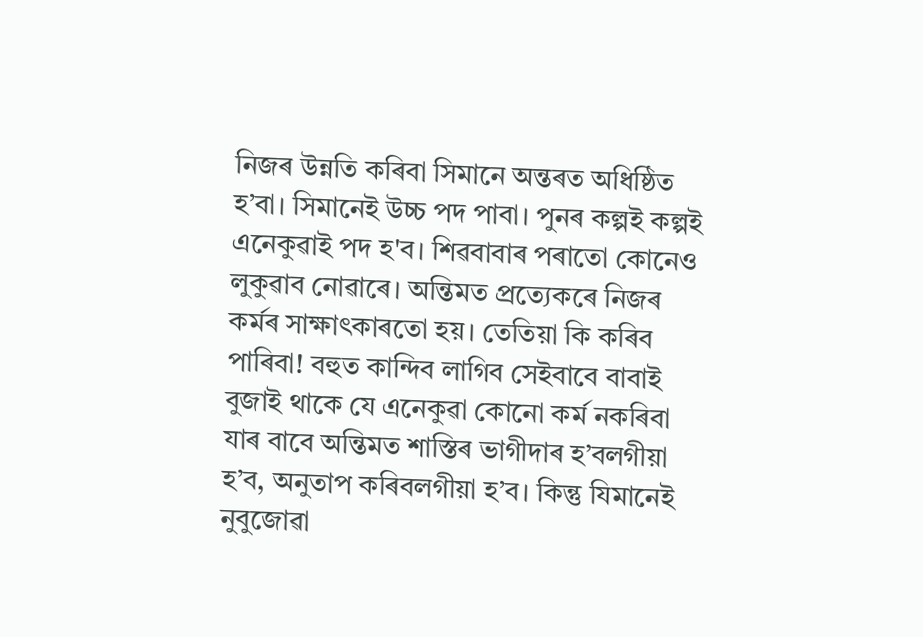নিজৰ উন্নতি কৰিবা সিমানে অন্তৰত অধিষ্ঠিত হ’বা। সিমানেই উচ্চ পদ পাবা। পুনৰ কল্পই কল্পই এনেকুৱাই পদ হ'ব। শিৱবাবাৰ পৰাতো কোনেও লুকুৱাব নোৱাৰে। অন্তিমত প্ৰত্যেকৰে নিজৰ কৰ্মৰ সাক্ষাৎকাৰতো হয়। তেতিয়া কি কৰিব পাৰিবা! বহুত কান্দিব লাগিব সেইবাবে বাবাই বুজাই থাকে যে এনেকুৱা কোনো কৰ্ম নকৰিবা যাৰ বাবে অন্তিমত শাস্তিৰ ভাগীদাৰ হ’বলগীয়া হ’ব, অনুতাপ কৰিবলগীয়া হ’ব। কিন্তু যিমানেই নুবুজোৱা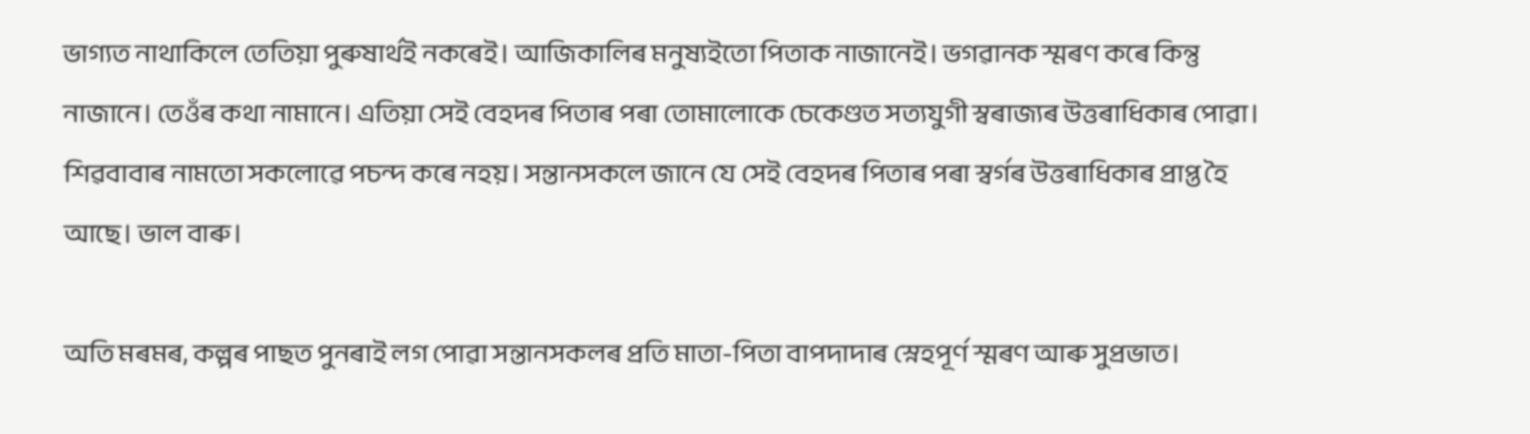ভাগ্যত নাথাকিলে তেতিয়া পুৰুষাৰ্থই নকৰেই। আজিকালিৰ মনুষ্যইতো পিতাক নাজানেই। ভগৱানক স্মৰণ কৰে কিন্তু নাজানে। তেওঁৰ কথা নামানে। এতিয়া সেই বেহদৰ পিতাৰ পৰা তোমালোকে চেকেণ্ডত সত্যযুগী স্বৰাজ্যৰ উত্তৰাধিকাৰ পোৱা। শিৱবাবাৰ নামতো সকলোৱে পচন্দ কৰে নহয়। সন্তানসকলে জানে যে সেই বেহদৰ পিতাৰ পৰা স্বৰ্গৰ উত্তৰাধিকাৰ প্ৰাপ্ত হৈ আছে। ভাল বাৰু।

অতি মৰমৰ, কল্পৰ পাছত পুনৰাই লগ পোৱা সন্তানসকলৰ প্ৰতি মাতা-পিতা বাপদাদাৰ স্নেহপূৰ্ণ স্মৰণ আৰু সুপ্ৰভাত।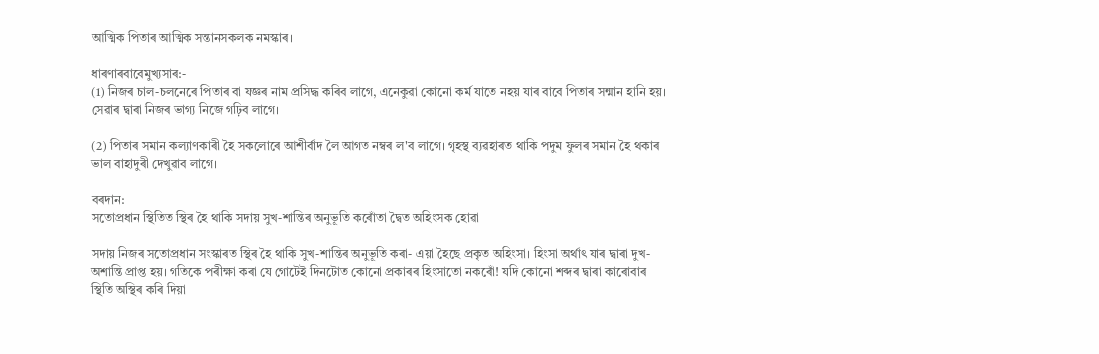আত্মিক পিতাৰ আত্মিক সন্তানসকলক নমস্কাৰ।

ধাৰণাৰবাবেমুখ্যসাৰ:-
(1) নিজৰ চাল-চলনেৰে পিতাৰ বা যজ্ঞৰ নাম প্ৰসিদ্ধ কৰিব লাগে, এনেকুৱা কোনো কৰ্ম যাতে নহয় যাৰ বাবে পিতাৰ সন্মান হানি হয়। সেৱাৰ দ্বাৰা নিজৰ ভাগ্য নিজে গঢ়িব লাগে।

(2) পিতাৰ সমান কল্যাণকাৰী হৈ সকলোৰে আশীৰ্বাদ লৈ আগত নম্বৰ ল'ব লাগে। গৃহস্থ ব্যৱহাৰত থাকি পদুম ফুলৰ সমান হৈ থকাৰ ভাল বাহাদুৰী দেখুৱাব লাগে।

বৰদান:
সতোপ্ৰধান স্থিতিত স্থিৰ হৈ থাকি সদায় সুখ-শান্তিৰ অনুভূতি কৰোঁতা দ্বৈত অহিংসক হোৱা

সদায় নিজৰ সতোপ্ৰধান সংস্কাৰত স্থিৰ হৈ থাকি সুখ-শান্তিৰ অনুভূতি কৰা- এয়া হৈছে প্ৰকৃত অহিংসা। হিংসা অৰ্থাৎ যাৰ দ্বাৰা দুখ-অশান্তি প্ৰাপ্ত হয়। গতিকে পৰীক্ষা কৰা যে গোটেই দিনটোত কোনো প্ৰকাৰৰ হিংসাতো নকৰোঁ! যদি কোনো শব্দৰ দ্বাৰা কাৰোবাৰ স্থিতি অস্থিৰ কৰি দিয়া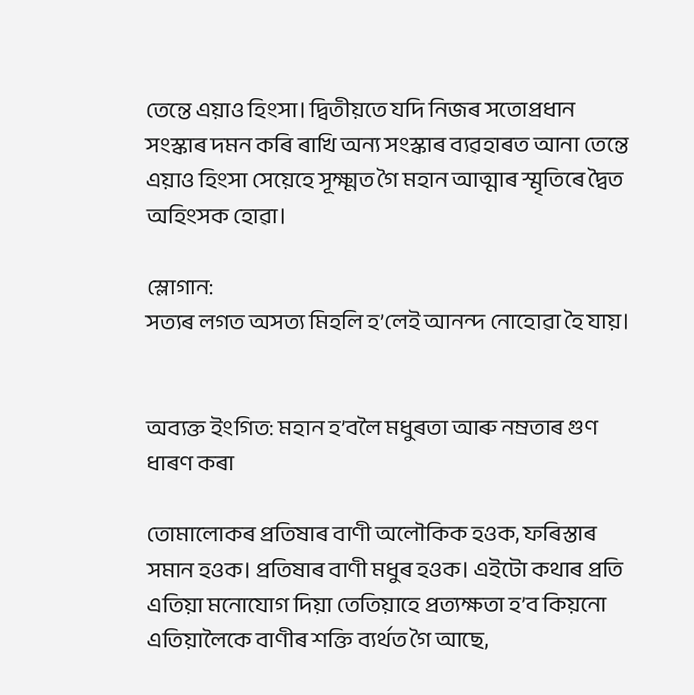তেন্তে এয়াও হিংসা। দ্বিতীয়তে যদি নিজৰ সতোপ্ৰধান সংস্কাৰ দমন কৰি ৰাখি অন্য সংস্কাৰ ব্যৱহাৰত আনা তেন্তে এয়াও হিংসা সেয়েহে সূক্ষ্মত গৈ মহান আত্মাৰ স্মৃতিৰে দ্বৈত অহিংসক হোৱা।

স্লোগান:
সত্যৰ লগত অসত্য মিহলি হ’লেই আনন্দ নোহোৱা হৈ যায়।


অব্যক্ত ইংগিত: মহান হ’বলৈ মধুৰতা আৰু নম্ৰতাৰ গুণ ধাৰণ কৰা

তোমালোকৰ প্ৰতিষাৰ বাণী অলৌকিক হওক, ফৰিস্তাৰ সমান হওক। প্ৰতিষাৰ বাণী মধুৰ হওক। এইটো কথাৰ প্ৰতি এতিয়া মনোযোগ দিয়া তেতিয়াহে প্ৰত্যক্ষতা হ’ব কিয়নো এতিয়ালৈকে বাণীৰ শক্তি ব্যৰ্থত গৈ আছে,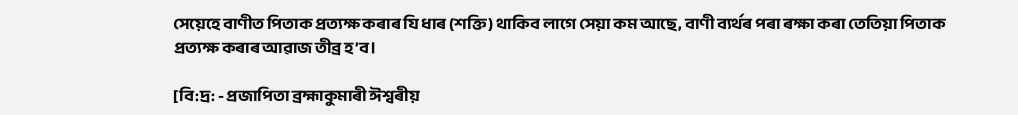সেয়েহে বাণীত পিতাক প্ৰত্যক্ষ কৰাৰ যি ধাৰ (শক্তি) থাকিব লাগে সেয়া কম আছে, বাণী ব্যৰ্থৰ পৰা ৰক্ষা কৰা তেতিয়া পিতাক প্ৰত্যক্ষ কৰাৰ আৱাজ তীব্ৰ হ’ব।

[বি:দ্ৰ: - প্ৰজাপিতা ব্ৰহ্মাকুমাৰী ঈশ্বৰীয়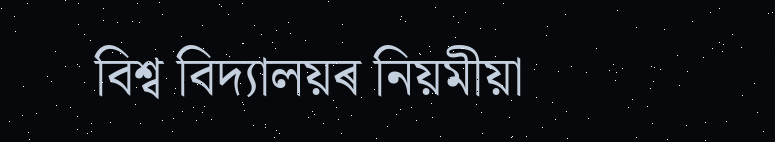বিশ্ব বিদ্যালয়ৰ নিয়মীয়া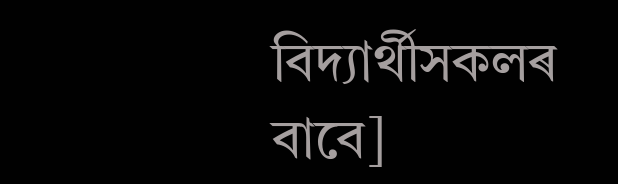বিদ্যাৰ্থীসকলৰ বাবে]